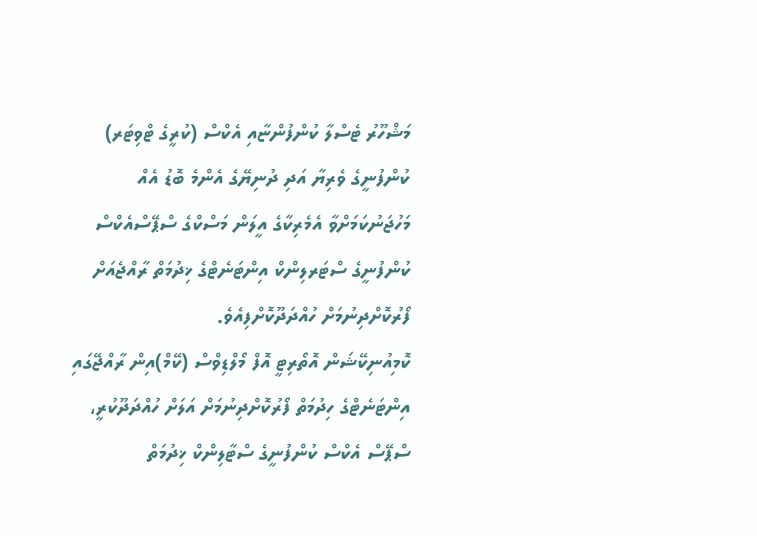މަޝްހޫރު ޓެސްލާ ކުންފުންޏާއި އެކްސް (ކުރީގެ ޓްވިޓަރ) ކުންފުނީގެ ވެރިޔާ އަދި ދުނިޔޭގެ އެންމެ ބޮޑު އެއް މަހުޖަނުކަމަށްވާ އެމެރިކާގެ އީލަން މަސްކްގެ ސްޕޭސްއެކްސް ކުންފުނީގެ ސްޓަރލިންކް އިންޓަނެޓްގެ ޚިދުމަތް ރާއްޖެއަށް ފޯރުކޮށްދިނުމަށް ހުއްދަދޫކޮށްފިއެވެ.
ކޮމިއުނިކޭޝަން އޮތޯރިޓީ އޮފް މޯލްޑިވްސް (ކޭމް)އިން ރާއްޖޭގައި އިންޓަނެޓްގެ ހިދުމަތް ފޯރުކޮށްދިނުމަށް އަލަށް ހުއްދަދޫކުރީ، ސްޕޭސް އެކްސް ކުންފުނީގެ ސްޓާލިންކް ޚިދުމަތް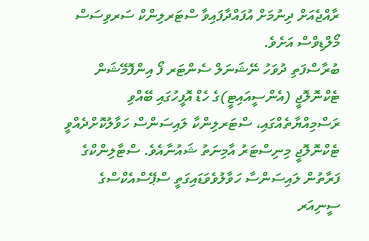ރާއްޖެއަށް ދިނުމަށް އުފައްދާފައިވާ ސްޓަރލިންކް ސަރވިސަސް މޯލްޑިވްސް އަށެވެ.
ބުރާސްފަތި ދުވަހު ނޭޝަނަލް ސެންޓަރ ފޯ އިންފޮމޭޝަން ޓެކްނޮލޮޖީ (އެންސީއައިޓީ)ގެ ހެޑް އޮފީހުގައި ބޭއްވި ރަސްމިއްޔާތެއްގައި، ސްޓަރލިންކާ ލައިސަންސް ހަވާލުކޮށްދެއްވީ ޓެކްނޮލޮޖީ މިނިސްޓަރު އާމިނަތު ޝައުނާއެވެ. ސްޓާލިންކްގެ ފަރާތުން ލައިސަންސާ ހަވާލުވެވަޑައިގަތީ ސްޕޭސްއެކްސްގެ ސީނިއަރ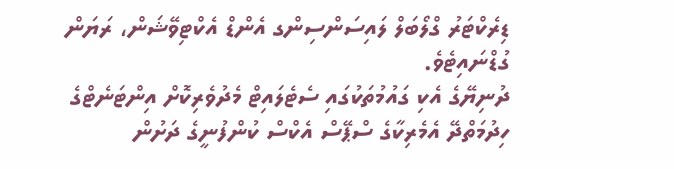ޑިރެކްޓަރު ގްލޯބަލް ލައިސަންސިންގ އެންޑް އެކްޓިވޭޝަން، ރަޔަން ގުޑްނައިޓެވެ.
ދުނިޔޭގެ އެކި ގައުމުތަކުގައި ސެޓެލައިޓް މެދުވެރިކޮށް އިންޓަނެޓްގެ ހިދުމަތްދޭ އެމެރިކާގެ ސްޕޭސް އެކްސް ކުންފުނީގެ ދަށުން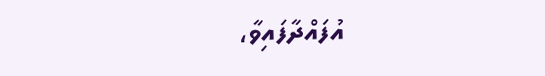އުފައްދާފައިވާ،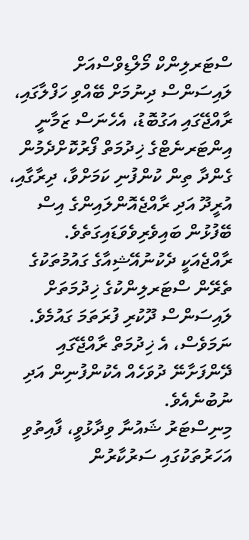ސްޓަރލިންކް މޯލްޑިވްސްއަށް ލައިސަންސް ދިނުމަށް ބޭއްވި ހަފްލާގައި، ރާއްޖޭގައި އަގުބޮޑު، އެހެނަސް ޒަމާނީ އިންޓަރނެޓްގެ ޚިދުމަތް ފޯރުކޮށްދެމުން ގެންދާ ތިން ކުންފުނި ކަމަށްވާ، ދިރާގާއި، އުރީދޫ އަދި ރާއްޖެއޮންލައިންގެ އިސް ބޭފުޅުން ބައިވެރިވެވަޑައިގަތެވެ.
ރާއްޖެއަކީ ދެކުނުއޭޝިއާގެ ގައުމުތަކުގެ ތެރޭން ސްޓަރލިންކުގެ ޚިދުމަތަށް ލައިސަންސް ދޫކުރި ފުރަތަމަ ގައުމެވެ. ނަމަވެސް، އެ ޚިދުމަތް ރާއްޖޭގައި ދޭންފަށާނޭ ދުވަހެއް އެކުންފުނިން އަދި ނުބުނެއެވެ.
މިނިސްޓަރު ޝައުނާ ވިދާޅުވީ، ފާއިތުވި އަހަރުތަކުގައި ސަރުކާރުން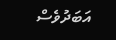އަބަދުވެސް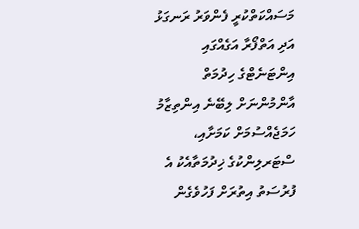މަސައްކަތްކުރީ ފެންވަރު ރަނގަޅު އަދި އަތްފޯރާ އަގެއްގައި އިންޓަނެޓްގެ ހިދުމަތް އާންމުންނަށް ލިބޭނެ އިންތިޒާމު ހަމަޖެއްސުމަށް ކަމަށާއި، ސްޓަރލިންކުގެ ޚިދުމަތާއެކު އެ ފުރުސަތު އިތުރަށް ފަހުވެގެން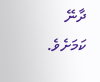ދާނޭ ކަމަށެވެ.